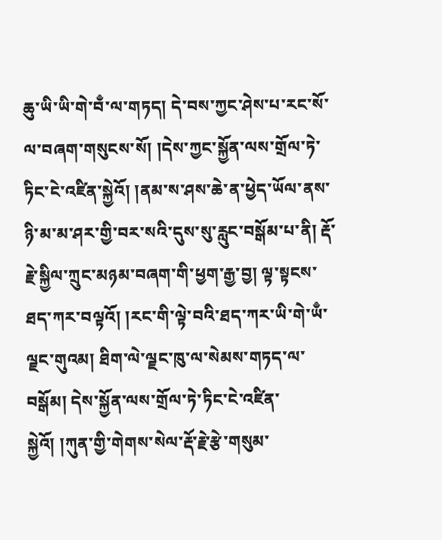ཆུ་ཡི་ཡི་གེ་བྃ་ལ་གཏད། དེ་བས་ཀྱང་ཤེས་པ་རང་སོ་ལ་བཞག་གསུངས་སོ། །དེས་ཀྱང་སྐྱོན་ལས་གྲོལ་ཏེ་ཏིང་ངེ་འཛིན་སྐྱེའོ། །ནམ་ས་ཤས་ཆེ་ན་ཕྱེད་ཡོལ་ནས་ཉི་མ་མ་ཤར་གྱི་བར་སའི་དུས་སུ་རླུང་བསྒོམ་པ་ནི། རྡོ་རྗེ་སྐྱིལ་ཀྲུང་མཉམ་བཞག་གི་ཕྱག་རྒྱ་བྱ། ལྟ་སྟངས་ཐད་ཀར་བལྟའོ། །རང་གི་ལྟེ་བའི་ཐད་ཀར་ཡི་གེ་ཡྃ་ལྗང་གུའམ། ཐིག་ལེ་ལྗང་ཁུ་ལ་སེམས་གཏད་ལ་བསྒོམ། དེས་སྐྱོན་ལས་གྲོལ་ཏེ་ཏིང་ངེ་འཛིན་སྐྱེའོ། །ཀུན་གྱི་གེགས་སེལ་རྡོ་རྗེ་རྩེ་གསུམ་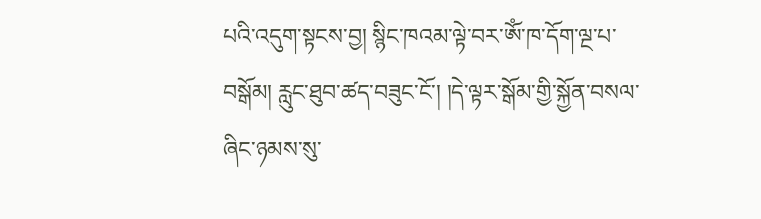པའི་འདུག་སྟངས་བྱ། སྙིང་ཁའམ་ལྟེ་བར་ༀ་ཁ་དོག་ལྔ་པ་བསྒོམ། རླུང་ཐུབ་ཚད་བཟུང་ངོ་། །དེ་ལྟར་སྒོམ་གྱི་སྐྱོན་བསལ་ཞིང་ཉམས་སུ་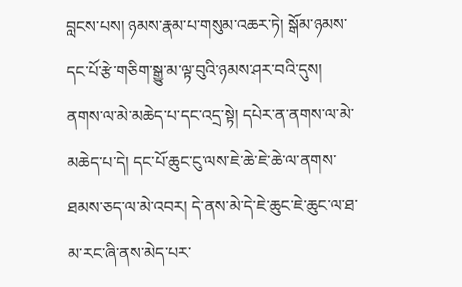བླངས་པས། ཉམས་རྣམ་པ་གསུམ་འཆར་ཏེ། སྒོམ་ཉམས་དང་པོ་རྩེ་གཅིག་སྒྱུ་མ་ལྟ་བུའི་ཉམས་ཤར་བའི་དུས། ནགས་ལ་མེ་མཆེད་པ་དང་འདྲ་སྟེ། དཔེར་ན་ནགས་ལ་མེ་མཆེད་པ་དེ། དང་པོ་ཆུང་ངུ་ལས་ཇེ་ཆེ་ཇེ་ཆེ་ལ་ནགས་ཐམས་ཅད་ལ་མེ་འབར། དེ་ནས་མེ་དེ་ཇེ་ཆུང་ཇེ་ཆུང་ལ་ཐ་མ་རང་ཞི་ནས་མེད་པར་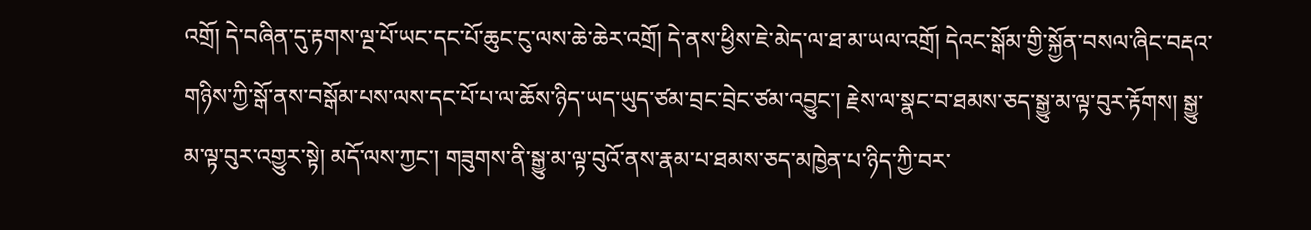འགྲོ། དེ་བཞིན་དུ་རྟགས་ལྔ་པོ་ཡང་དང་པོ་ཆུང་ངུ་ལས་ཆེ་ཆེར་འགྲོ། དེ་ནས་ཕྱིས་ཇེ་མེད་ལ་ཐ་མ་ཡལ་འགྲོ། དེའང་སྒོམ་གྱི་སྐྱོན་བསལ་ཞིང་བརྡའ་གཉིས་ཀྱི་སྒོ་ནས་བསྒོམ་པས་ལས་དང་པོ་པ་ལ་ཆོས་ཉིད་ཡད་ཡུད་ཙམ་བྲང་བྲེང་ཙམ་འབྱུང་། རྗེས་ལ་སྣང་བ་ཐམས་ཅད་སྒྱུ་མ་ལྟ་བུར་རྟོགས། སྒྱུ་མ་ལྟ་བུར་འགྱུར་སྟེ། མདོ་ལས་ཀྱང་། གཟུགས་ནི་སྒྱུ་མ་ལྟ་བུའོ་ནས་རྣམ་པ་ཐམས་ཅད་མཁྱེན་པ་ཉིད་ཀྱི་བར་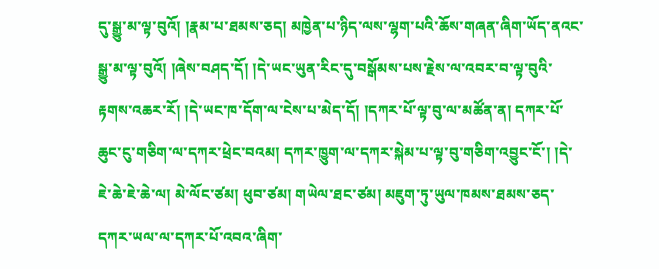དུ་སྒྱུ་མ་ལྟ་བུའོ། །རྣམ་པ་ཐམས་ཅད། མཁྱེན་པ་ཉིད་ལས་ལྷག་པའི་ཆོས་གཞན་ཞིག་ཡོད་ནའང་སྒྱུ་མ་ལྟ་བུའོ། །ཞེས་བཤད་དོ། །དེ་ཡང་ཡུན་རིང་དུ་བསྒོམས་པས་རྗེས་ལ་འབར་བ་ལྟ་བུའི་རྟགས་འཆར་རོ། །དེ་ཡང་ཁ་དོག་ལ་ངེས་པ་མེད་དོ། །དཀར་པོ་ལྟ་བུ་ལ་མཚོན་ན། དཀར་པོ་ཆུང་ངུ་གཅིག་ལ་དཀར་ཕྲེང་བའམ། དཀར་ཁྱུག་ལ་དཀར་སྐེམ་པ་ལྟ་བུ་གཅིག་འབྱུང་ངོ་། །དེ་ཇེ་ཆེ་ཇེ་ཆེ་ལ། མེ་ལོང་ཙམ། ཕུབ་ཙམ། གཡེལ་ཐང་ཙམ། མཇུག་ཏུ་ཡུལ་ཁམས་ཐམས་ཅད་དཀར་ཡལ་ལ་དཀར་པོ་འབའ་ཞིག་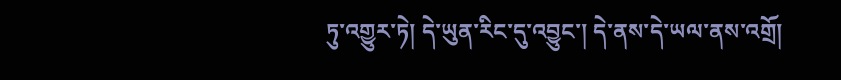ཏུ་འགྱུར་ཏེ། དེ་ཡུན་རིང་དུ་འབྱུང་། དེ་ནས་དེ་ཡལ་ནས་འགྲོ།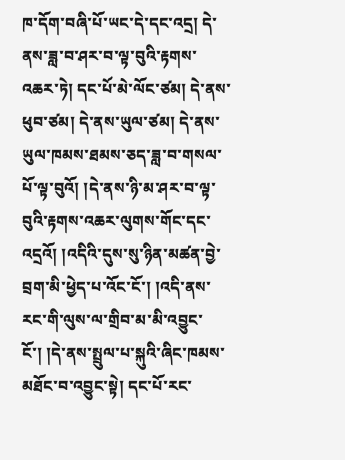ཁ་དོག་བཞི་པོ་ཡང་དེ་དང་འདྲ། དེ་ནས་ཟླ་བ་ཤར་བ་ལྟ་བུའི་རྟགས་འཆར་ཏེ། དང་པོ་མེ་ལོང་ཙམ། དེ་ནས་ཕུབ་ཙམ། དེ་ནས་ཡུལ་ཙམ། དེ་ནས་ཡུལ་ཁམས་ཐམས་ཅད་ཟླ་བ་གསལ་པོ་ལྟ་བུའོ། །དེ་ནས་ཉི་མ་ཤར་བ་ལྟ་བུའི་རྟགས་འཆར་ལུགས་གོང་དང་འདྲའོ། །འདིའི་དུས་སུ་ཉིན་མཚན་བྱེ་བྲག་མི་ཕྱེད་པ་འོང་ངོ་། །འདི་ནས་རང་གི་ལུས་ལ་གྲིབ་མ་མི་འབྱུང་ངོ་། །དེ་ནས་སྤྲུལ་པ་སྐུའི་ཞིང་ཁམས་མཐོང་བ་འབྱུང་སྟེ། དང་པོ་རང་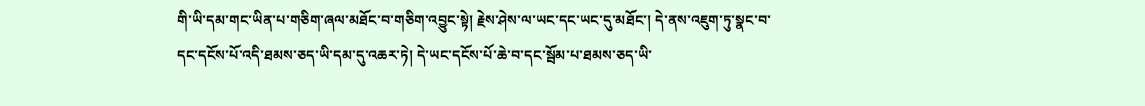གི་ཡི་དམ་གང་ཡིན་པ་གཅིག་ཞལ་མཐོང་བ་གཅིག་འབྱུང་སྟེ། རྗེས་ཤེས་ལ་ཡང་དང་ཡང་དུ་མཐོང་། དེ་ནས་འཇུག་ཏུ་སྣང་བ་དང་དངོས་པོ་འདི་ཐམས་ཅད་ཡི་དམ་དུ་འཆར་ཏེ། དེ་ཡང་དངོས་པོ་ཆེ་བ་དང་སྦོམ་པ་ཐམས་ཅད་ཡི་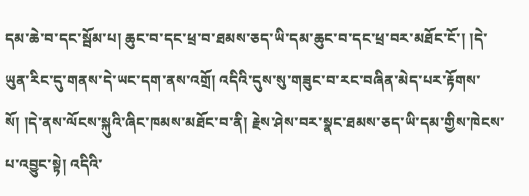དམ་ཆེ་བ་དང་སྦོམ་པ། ཆུང་བ་དང་ཕྲ་བ་ཐམས་ཅད་ཡི་དམ་ཆུང་བ་དང་ཕྲ་བར་མཐོང་ངོ་། །དེ་ཡུན་རིང་དུ་གནས་དེ་ཡང་དག་ནས་འགྲོ། འདིའི་དུས་སུ་གཟུང་བ་རང་བཞིན་མེད་པར་རྟོགས་སོ། །དེ་ནས་ལོངས་སྐུའི་ཞིང་ཁམས་མཐོང་བ་ནི། རྗེས་ཤེས་བར་སྣང་ཐམས་ཅད་ཡི་དམ་གྱིས་ཁེངས་པ་འབྱུང་སྟེ། འདིའི་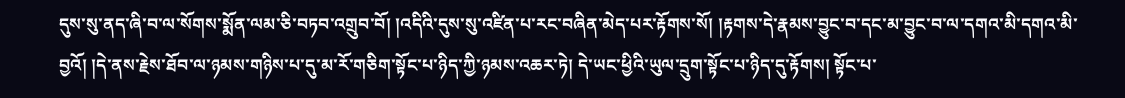དུས་སུ་ནད་ཞི་བ་ལ་སོགས་སྨོན་ལམ་ཅི་བཏབ་འགྲུབ་བོ། །འདིའི་དུས་སུ་འཛིན་པ་རང་བཞིན་མེད་པར་རྟོགས་སོ། །རྟགས་དེ་རྣམས་བྱུང་བ་དང་མ་བྱུང་བ་ལ་དགའ་མི་དགའ་མི་བྱའོ། །དེ་ནས་རྗེས་ཐོབ་ལ་ཉམས་གཉིས་པ་དུ་མ་རོ་གཅིག་སྟོང་པ་ཉིད་ཀྱི་ཉམས་འཆར་ཏེ། དེ་ཡང་ཕྱིའི་ཡུལ་དྲུག་སྟོང་པ་ཉིད་དུ་རྟོགས། སྟོང་པ་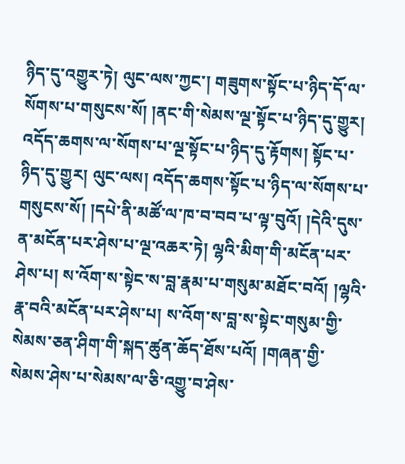ཉིད་དུ་འགྱུར་ཏེ། ལུང་ལས་ཀྱང་། གཟུགས་སྟོང་པ་ཉིད་དོ་ལ་སོགས་པ་གསུངས་སོ། །ནང་གི་སེམས་ལྔ་སྟོང་པ་ཉིད་དུ་གྱུར། འདོད་ཆགས་ལ་སོགས་པ་ལྔ་སྟོང་པ་ཉིད་དུ་རྟོགས། སྟོང་པ་ཉིད་དུ་གྱུར། ལུང་ལས། འདོད་ཆགས་སྟོང་པ་ཉིད་ལ་སོགས་པ་གསུངས་སོ། །དཔེ་ནི་མཚོ་ལ་ཁ་བ་བབ་པ་ལྟ་བུའོ། །དེའི་དུས་ན་མངོན་པར་ཤེས་པ་ལྔ་འཆར་ཏེ། ལྷའི་མིག་གི་མངོན་པར་ཤེས་པ། ས་འོག་ས་སྟེང་ས་བླ་རྣམ་པ་གསུམ་མཐོང་བའོ། །ལྷའི་རྣ་བའི་མངོན་པར་ཤེས་པ། ས་འོག་ས་བླ་ས་སྟེང་གསུམ་གྱི་སེམས་ཅན་ཤིག་གི་སྐད་ཚུན་ཆོད་ཐོས་པའོ། །གཞན་གྱི་སེམས་ཤེས་པ་སེམས་ལ་ཅི་འགྱུ་བ་ཤེས་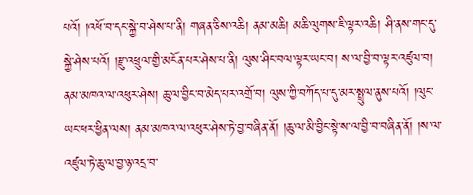པའོ། །འཕོ་བ་དང་སྐྱེ་བ་ཤེས་པ་ནི། གཞན་ཅིས་འཆི། ནམ་མཆི། མཆི་ལུགས་ཇི་ལྟར་འཆི། ཤི་ནས་གང་དུ་སྐྱེ་ཤེས་པའོ། །རྫུ་འཕྲུལ་གྱི་མངོན་པར་ཤེས་པ་ནི། ལུས་ཤིང་བལ་ལྟར་ཡང་བ། ས་ལ་བྱི་བ་ལྟར་འཛུལ་བ། ནམ་མཁའ་ལ་འཕུར་ཤེས། ཆུ་ལ་བྱིང་བ་མེད་པར་འགྲོ་བ། ལུས་ཀྱི་བཀོད་པ་དུ་མར་སྤྲུལ་ནུས་པའོ། །ལུང་ཡང་ཕར་ཕྱིན་ལས། ནམ་མཁའ་ལ་འཕུར་ཤེས་ཏེ་བྱ་བཞིན་ནོ། །ཆུ་ལ་མི་བྱིང་སྟེ་ས་ལ་བྱི་བ་བཞིན་ནོ། །ས་ལ་འཛུལ་ཏེ་ཆུ་ལ་བྱ་ཉ་འདྲ་བ་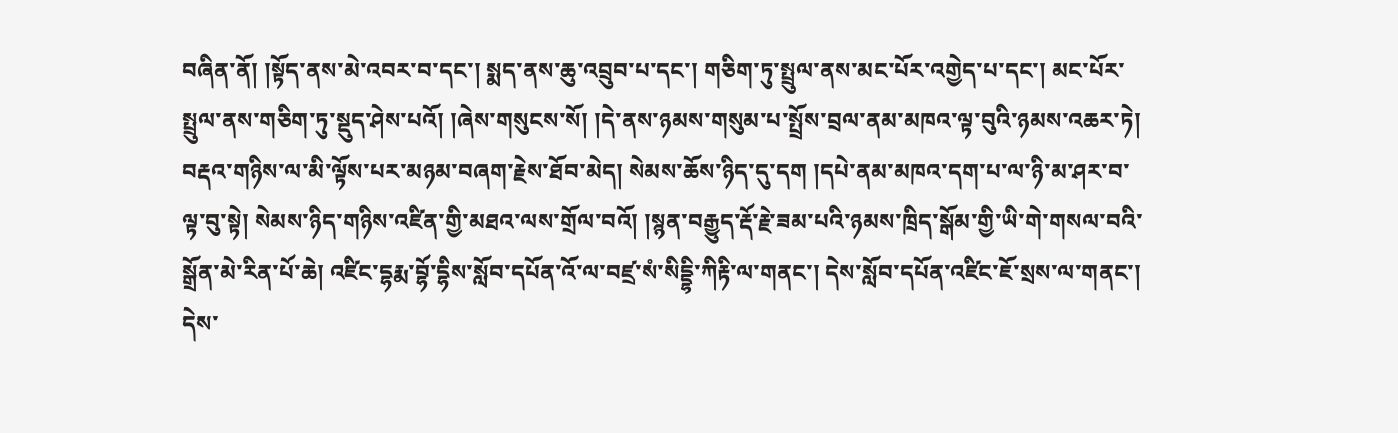བཞིན་ནོ། །སྟོད་ནས་མེ་འབར་བ་དང་། སྨད་ནས་ཆུ་འབྲུབ་པ་དང་། གཅིག་ཏུ་སྤྲུལ་ནས་མང་པོར་འགྱེད་པ་དང་། མང་པོར་སྤྲུལ་ནས་གཅིག་ཏུ་སྡུད་ཤེས་པའོ། །ཞེས་གསུངས་སོ། །དེ་ནས་ཉམས་གསུམ་པ་སྤྲོས་བྲལ་ནམ་མཁའ་ལྟ་བུའི་ཉམས་འཆར་ཏེ། བརྡའ་གཉིས་ལ་མི་ལྟོས་པར་མཉམ་བཞག་རྗེས་ཐོབ་མེད། སེམས་ཆོས་ཉིད་དུ་དག །དཔེ་ནམ་མཁའ་དག་པ་ལ་ཉི་མ་ཤར་བ་ལྟ་བུ་སྟེ། སེམས་ཉིད་གཉིས་འཛིན་གྱི་མཐའ་ལས་གྲོལ་བའོ། །སྙན་བརྒྱུད་རྡོ་རྗེ་ཟམ་པའི་ཉམས་ཁྲིད་སྒོམ་གྱི་ཡི་གེ་གསལ་བའི་སྒྲོན་མེ་རིན་པོ་ཆེ། འཛིང་དྷརྨ་བྷོ་དྷིས་སློབ་དཔོན་འོ་ལ་བཛྲ་སཾ་སིདྡྷི་ཀིརྟི་ལ་གནང་། དེས་སློབ་དཔོན་འཛིང་ཇོ་སྲས་ལ་གནང་། དེས་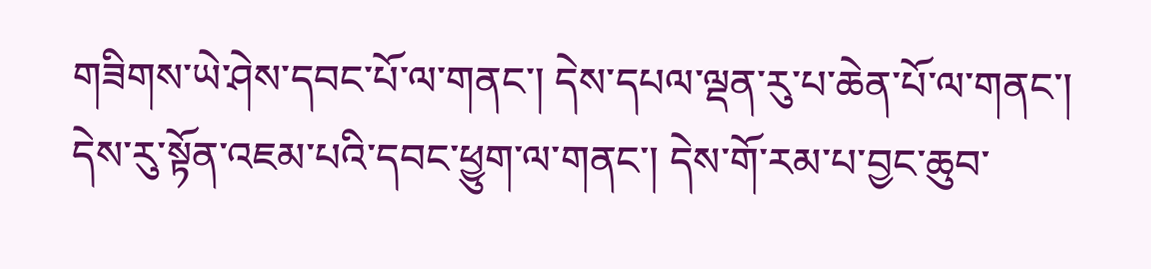གཟིགས་ཡེ་ཤེས་དབང་པོ་ལ་གནང་། དེས་དཔལ་ལྡན་རུ་པ་ཆེན་པོ་ལ་གནང་། དེས་རུ་སྟོན་འཇམ་པའི་དབང་ཕྱུག་ལ་གནང་། དེས་གོ་རམ་པ་བྱང་ཆུབ་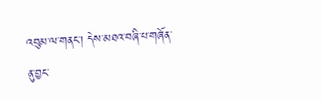འབུམ་ལ་གནང་། དེས་མཐའ་བཞི་པ་གཞོན་ནུ་བྱང་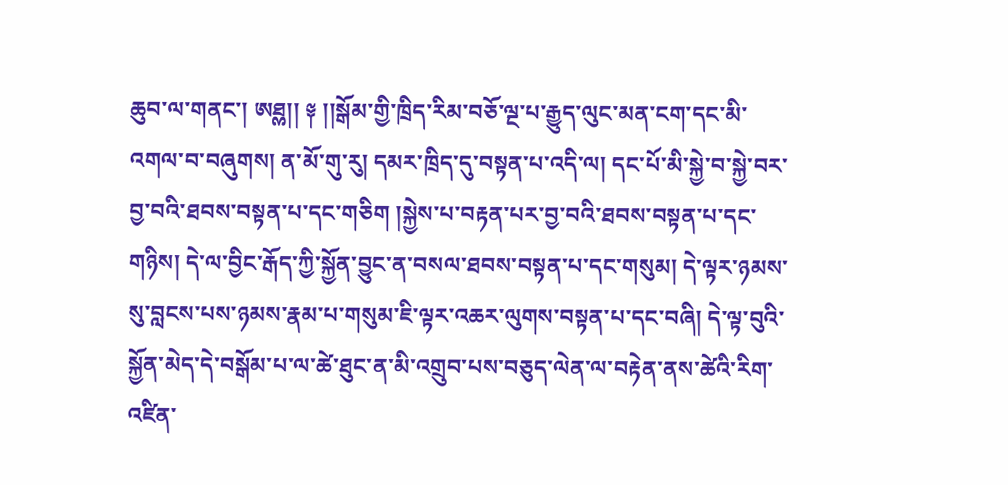ཆུབ་ལ་གནང་། ཨཐྎ།། ༈ །།སྒོམ་གྱི་ཁྲིད་རིམ་བཅོ་ལྔ་པ་རྒྱུད་ལུང་མན་ངག་དང་མི་འགལ་བ་བཞུགས། ན་མོ་གུ་རུ། དམར་ཁྲིད་དུ་བསྟན་པ་འདི་ལ། དང་པོ་མི་སྐྱེ་བ་སྐྱེ་བར་བྱ་བའི་ཐབས་བསྟན་པ་དང་གཅིག །སྐྱེས་པ་བརྟན་པར་བྱ་བའི་ཐབས་བསྟན་པ་དང་གཉིས། དེ་ལ་བྱིང་རྒོད་ཀྱི་སྐྱོན་བྱུང་ན་བསལ་ཐབས་བསྟན་པ་དང་གསུམ། དེ་ལྟར་ཉམས་སུ་བླངས་པས་ཉམས་རྣམ་པ་གསུམ་ཇི་ལྟར་འཆར་ལུགས་བསྟན་པ་དང་བཞི། དེ་ལྟ་བུའི་སྐྱོན་མེད་དེ་བསྒོམ་པ་ལ་ཚེ་ཐུང་ན་མི་འགྲུབ་པས་བཅུད་ལེན་ལ་བརྟེན་ནས་ཚེའི་རིག་འཛིན་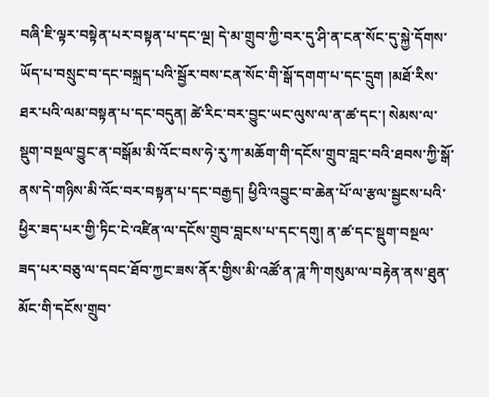བཞི་ཇི་ལྟར་བསྟེན་པར་བསྟན་པ་དང་ལྔ། དེ་མ་གྲུབ་ཀྱི་བར་དུ་ཤི་ན་ངན་སོང་དུ་སྐྱེ་དོགས་ཡོད་པ་བསྲུང་བ་དང་བསྐྲད་པའི་སྦྱོར་བས་ངན་སོང་གི་སྒོ་དགག་པ་དང་དྲུག །མཐོ་རིས་ཐར་པའི་ལམ་བསྟན་པ་དང་བདུན། ཚེ་རིང་བར་བྱུང་ཡང་ལུས་ལ་ན་ཚ་དང་། སེམས་ལ་སྡུག་བསྔལ་བྱུང་ན་བསྒོམ་མི་འོང་བས་ཧེ་རུ་ཀ་མཆོག་གི་དངོས་གྲུབ་བླང་བའི་ཐབས་ཀྱི་སྒོ་ནས་དེ་གཉིས་མི་འོང་བར་བསྟན་པ་དང་བརྒྱད། ཕྱིའི་འབྱུང་བ་ཆེན་པོ་ལ་རྩལ་སྦྱངས་པའི་ཕྱིར་ཟད་པར་གྱི་ཏིང་ངེ་འཛིན་ལ་དངོས་གྲུབ་བླངས་པ་དང་དགུ། ན་ཚ་དང་སྡུག་བསྔལ་ཟད་པར་བཅུ་ལ་དབང་ཐོབ་ཀྱང་ཟས་ནོར་གྱིས་མི་འཚོ་ན་ཌཱ་ཀི་གསུམ་ལ་བརྟེན་ནས་ཐུན་མོང་གི་དངོས་གྲུབ་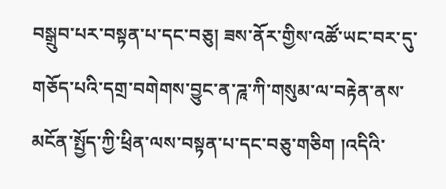བསྒྲུབ་པར་བསྟན་པ་དང་བཅུ། ཟས་ནོར་གྱིས་འཚོ་ཡང་བར་དུ་གཅོད་པའི་དགྲ་བགེགས་བྱུང་ན་ཌཱ་ཀི་གསུམ་ལ་བརྟེན་ནས་མངོན་སྤྱོད་ཀྱི་ཕྲིན་ལས་བསྟན་པ་དང་བཅུ་གཅིག །འདིའི་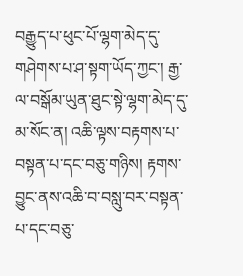བརྒྱུད་པ་ཕུང་པོ་ལྷག་མེད་དུ་གཤེགས་པ་ཤ་སྟག་ཡོད་ཀྱང་། རྒྱ་ལ་བསྒོམ་ཡུན་ཐུང་སྟེ་ལྷག་མེད་དུ་མ་སོང་ན། འཆི་ལྟས་བརྟགས་པ་བསྟན་པ་དང་བཅུ་གཉིས། རྟགས་བྱུང་ནས་འཆི་བ་བསླུ་བར་བསྟན་པ་དང་བཅུ་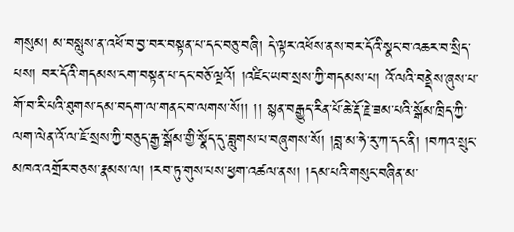གསུམ། མ་བསླུས་ན་འཕོ་བ་བྱ་བར་བསྟན་པ་དང་བཅུ་བཞི། དེ་ལྟར་འཕོས་ནས་བར་དོའི་སྣང་བ་འཆར་བ་སྲིད་པས། བར་དོའི་གདམས་ངག་བསྟན་པ་དང་བཅོ་ལྔའོ། །འཛིང་ཡབ་སྲས་ཀྱི་གདམས་པ། འོ་ལའི་བནྡེས་ཞུས་པ་གོ་བ་རི་པའི་ཐུགས་དམ་བདག་ལ་གནང་བ་ལགས་སོ།། །། སྙན་བརྒྱུད་རིན་པོ་ཆེ་རྡོ་རྗེ་ཟམ་པའི་སྒོམ་ཁྲིད་ཀྱི་ལག་ལེན་འོ་ལ་ཇོ་སྲས་ཀྱི་བཅུད་རྒྱ་སྒོམ་གྱི་སྣོད་དུ་བླུགས་པ་བཞུགས་སོ། །བླ་མ་ཧེ་རུ་ཀ་དང་ནི། །བཀའ་སྲུང་མཁའ་འགྲོར་བཅས་རྣམས་ལ། །རབ་ཏུ་གུས་པས་ཕྱག་འཚལ་ནས། །དམ་པའི་གསུང་བཞིན་མ་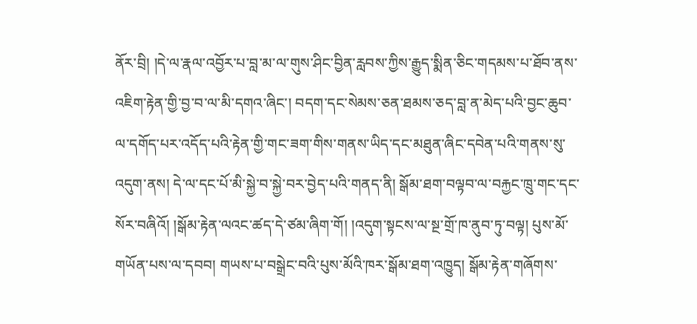ནོར་བྲི། །དེ་ལ་རྣལ་འབྱོར་པ་བླ་མ་ལ་གུས་ཤིང་བྱིན་རླབས་ཀྱིས་རྒྱུད་སྨིན་ཅིང་གདམས་པ་ཐོབ་ནས་འཇིག་རྟེན་གྱི་བྱ་བ་ལ་མི་དགའ་ཞིང་། བདག་དང་སེམས་ཅན་ཐམས་ཅད་བླ་ན་མེད་པའི་བྱང་ཆུབ་ལ་དགོད་པར་འདོད་པའི་རྟེན་གྱི་གང་ཟག་གིས་གནས་ཡིད་དང་མཐུན་ཞིང་དབེན་པའི་གནས་སུ་འདུག་ནས། དེ་ལ་དང་པོ་མི་སྐྱེ་བ་སྐྱེ་བར་བྱེད་པའི་གནད་ནི། སྒོམ་ཐག་བལྟབ་ལ་བརྐྱང་ཁྲུ་གང་དང་སོར་བཞིའོ། །སྒོམ་རྟེན་ལའང་ཚད་དེ་ཙམ་ཞིག་གོ། །འདུག་སྟངས་ལ་སྔ་གྲོ་ཁ་ནུབ་ཏུ་བལྟ། པུས་མོ་གཡོན་པས་ལ་དབབ། གཡས་པ་བསྒྲེང་བའི་པུས་མོའི་ཁར་སྒོམ་ཐག་འཁྱུད། སྒོམ་རྟེན་གཞོགས་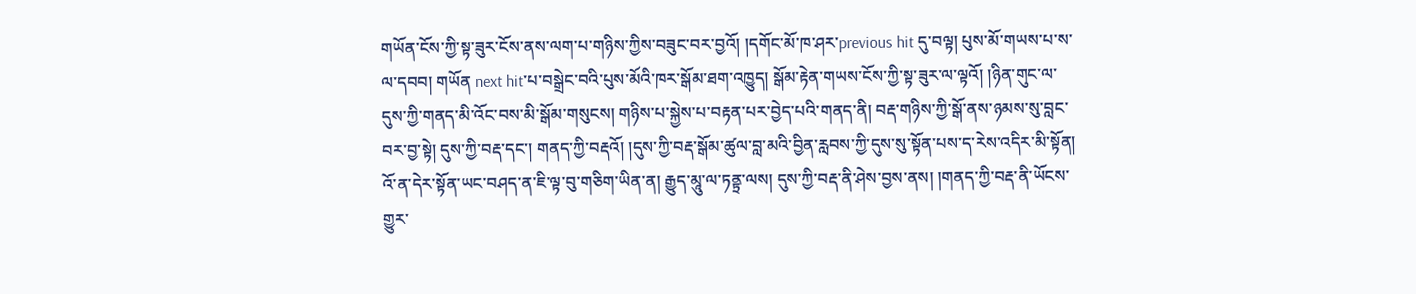གཡོན་ངོས་ཀྱི་སྟ་ཟུར་ངོས་ནས་ལག་པ་གཉིས་ཀྱིས་བཟུང་བར་བྱའོ། །དགོང་མོ་ཁ་ཤར་previous hit དུ་བལྟ། པུས་མོ་གཡས་པ་ས་ལ་དབབ། གཡོན next hit་པ་བསྒྲེང་བའི་པུས་མོའི་ཁར་སྒོམ་ཐག་འཁྱུད། སྒོམ་རྟེན་གཡས་ངོས་ཀྱི་སྟ་ཟུར་ལ་ལྟའོ། །ཉིན་གུང་ལ་དུས་ཀྱི་གནད་མི་འོང་བས་མི་སྒོམ་གསུངས། གཉིས་པ་སྐྱེས་པ་བརྟན་པར་བྱེད་པའི་གནད་ནི། བརྡ་གཉིས་ཀྱི་སྒོ་ནས་ཉམས་སུ་བླང་བར་བྱ་སྟེ། དུས་ཀྱི་བརྡ་དང་། གནད་ཀྱི་བརྡའོ། །དུས་ཀྱི་བརྡ་སྒོམ་ཚུལ་བླ་མའི་བྱིན་རླབས་ཀྱི་དུས་སུ་སྟོན་པས་ད་རེས་འདིར་མི་སྟོན། འོ་ན་དེར་སྟོན་ཡང་བཤད་ན་ཇི་ལྟ་བུ་གཅིག་ཡིན་ན། རྒྱུད་མཱུ་ལ་ཏནྟྲ་ལས། དུས་ཀྱི་བརྡ་ནི་ཤེས་བྱས་ནས། །གནད་ཀྱི་བརྡ་ནི་ཡོངས་གྱུར་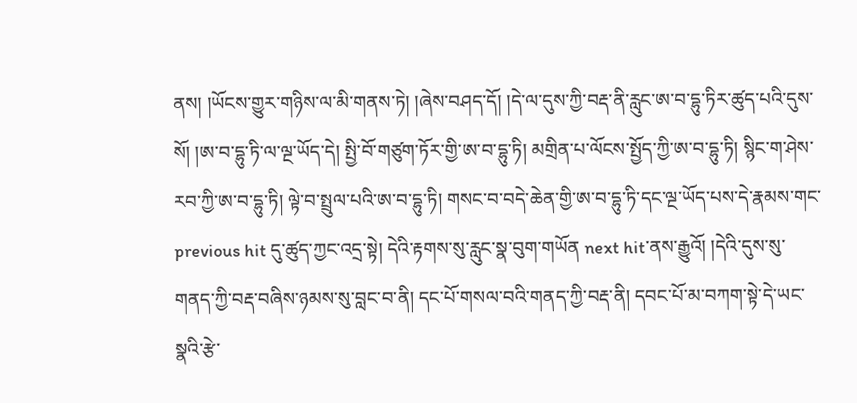ནས། །ཡོངས་གྱུར་གཉིས་ལ་མི་གནས་ཏེ། །ཞེས་བཤད་དོ། །དེ་ལ་དུས་ཀྱི་བརྡ་ནི་རླུང་ཨ་བ་དྷུ་ཏིར་ཚུད་པའི་དུས་སོ། །ཨ་བ་དྷུ་ཏི་ལ་ལྔ་ཡོད་དེ། སྤྱི་བོ་གཙུག་ཏོར་གྱི་ཨ་བ་དྷུ་ཏི། མགྲིན་པ་ལོངས་སྤྱོད་ཀྱི་ཨ་བ་དྷུ་ཏི། སྙིང་ག་ཤེས་རབ་ཀྱི་ཨ་བ་དྷུ་ཏི། ལྟེ་བ་སྤྲུལ་པའི་ཨ་བ་དྷུ་ཏི། གསང་བ་བདེ་ཆེན་གྱི་ཨ་བ་དྷུ་ཏི་དང་ལྔ་ཡོད་པས་དེ་རྣམས་གང་previous hit དུ་ཚུད་ཀྱང་འདྲ་སྟེ། དེའི་རྟགས་སུ་རླུང་སྣ་བུག་གཡོན next hit་ནས་རྒྱུའོ། །དེའི་དུས་སུ་གནད་ཀྱི་བརྡ་བཞིས་ཉམས་སུ་བླང་བ་ནི། དང་པོ་གསལ་བའི་གནད་ཀྱི་བརྡ་ནི། དབང་པོ་མ་བཀག་སྟེ་དེ་ཡང་སྣའི་རྩེ་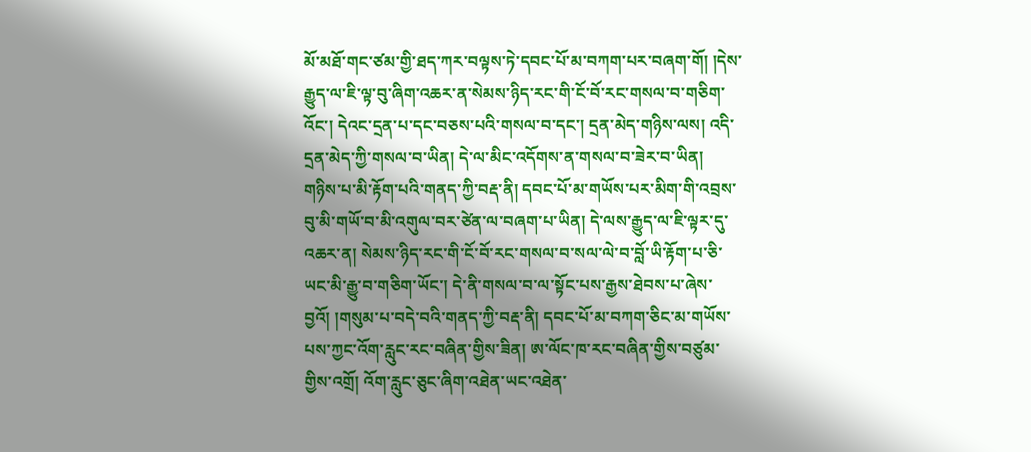མོ་མཐོ་གང་ཙམ་གྱི་ཐད་ཀར་བལྟས་ཏེ་དབང་པོ་མ་བཀག་པར་བཞག་གོ། །དེས་རྒྱུད་ལ་ཇི་ལྟ་བུ་ཞིག་འཆར་ན་སེམས་ཉིད་རང་གི་ངོ་བོ་རང་གསལ་བ་གཅིག་འོང་། དེའང་དྲན་པ་དང་བཅས་པའི་གསལ་བ་དང་། དྲན་མེད་གཉིས་ལས། འདི་དྲན་མེད་ཀྱི་གསལ་བ་ཡིན། དེ་ལ་མིང་འདོགས་ན་གསལ་བ་ཟེར་བ་ཡིན། གཉིས་པ་མི་རྟོག་པའི་གནད་ཀྱི་བརྡ་ནི། དབང་པོ་མ་གཡོས་པར་མིག་གི་འབྲས་བུ་མི་གཡོ་བ་མི་འགུལ་བར་ཙེན་ལ་བཞག་པ་ཡིན། དེ་ལས་རྒྱུད་ལ་ཇི་ལྟར་དུ་འཆར་ན། སེམས་ཉིད་རང་གི་ངོ་བོ་རང་གསལ་བ་སལ་ལེ་བ་བློ་ཡི་རྟོག་པ་ཅི་ཡང་མི་རྒྱུ་བ་གཅིག་ཡོང་། དེ་ནི་གསལ་བ་ལ་སྟོང་པས་རྒྱས་ཐེབས་པ་ཞེས་བྱའོ། །གསུམ་པ་བདེ་བའི་གནད་ཀྱི་བརྡ་ནི། དབང་པོ་མ་བཀག་ཅིང་མ་གཡོས་པས་ཀྱང་འོག་རླུང་རང་བཞིན་གྱིས་ཟིན། ཨ་ལོང་ཁ་རང་བཞིན་གྱིས་བཙུམ་གྱིས་འགྲོ། འོག་རླུང་ཅུང་ཞིག་འཐེན་ཡང་འཐེན་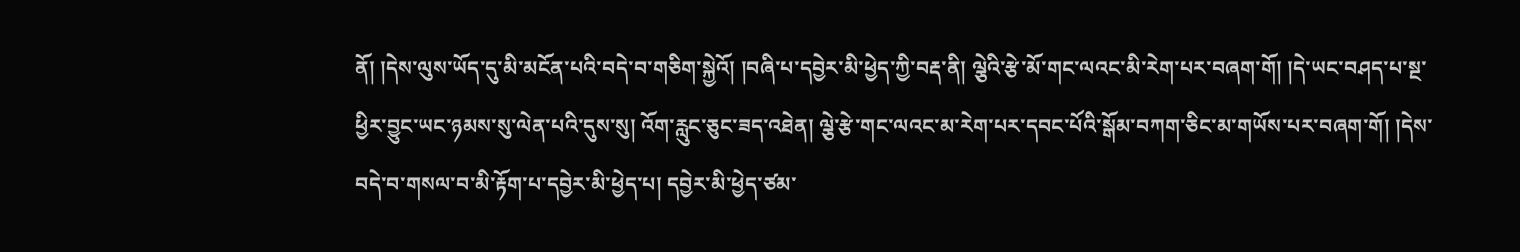ནོ། །དེས་ལུས་ཡོད་དུ་མི་མངོན་པའི་བདེ་བ་གཅིག་སྐྱེའོ། །བཞི་པ་དབྱེར་མི་ཕྱེད་ཀྱི་བརྡ་ནི། ལྕེའི་རྩེ་མོ་གང་ལའང་མི་རེག་པར་བཞག་གོ། །དེ་ཡང་བཤད་པ་སྔ་ཕྱིར་བྱུང་ཡང་ཉམས་སུ་ལེན་པའི་དུས་སུ། འོག་རླུང་ཅུང་ཟད་འཐེན། ལྕེ་རྩེ་གང་ལའང་མ་རེག་པར་དབང་པོའི་སྒོམ་བཀག་ཅིང་མ་གཡོས་པར་བཞག་གོ། །དེས་བདེ་བ་གསལ་བ་མི་རྟོག་པ་དབྱེར་མི་ཕྱེད་པ། དབྱེར་མི་ཕྱེད་ཙམ་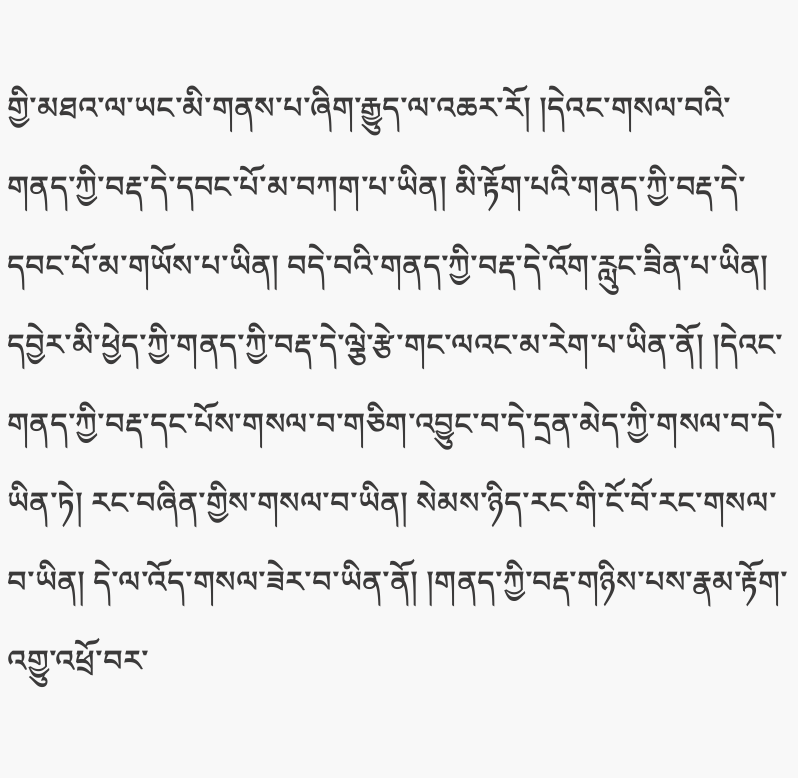གྱི་མཐའ་ལ་ཡང་མི་གནས་པ་ཞིག་རྒྱུད་ལ་འཆར་རོ། །དེའང་གསལ་བའི་གནད་ཀྱི་བརྡ་དེ་དབང་པོ་མ་བཀག་པ་ཡིན། མི་རྟོག་པའི་གནད་ཀྱི་བརྡ་དེ་དབང་པོ་མ་གཡོས་པ་ཡིན། བདེ་བའི་གནད་ཀྱི་བརྡ་དེ་འོག་རླུང་ཟིན་པ་ཡིན། དབྱེར་མི་ཕྱེད་ཀྱི་གནད་ཀྱི་བརྡ་དེ་ལྕེ་རྩེ་གང་ལའང་མ་རེག་པ་ཡིན་ནོ། །དེའང་གནད་ཀྱི་བརྡ་དང་པོས་གསལ་བ་གཅིག་འབྱུང་བ་དེ་དྲན་མེད་ཀྱི་གསལ་བ་དེ་ཡིན་ཏེ། རང་བཞིན་གྱིས་གསལ་བ་ཡིན། སེམས་ཉིད་རང་གི་ངོ་བོ་རང་གསལ་བ་ཡིན། དེ་ལ་འོད་གསལ་ཟེར་བ་ཡིན་ནོ། །གནད་ཀྱི་བརྡ་གཉིས་པས་རྣམ་རྟོག་འགྱུ་འཕྲོ་བར་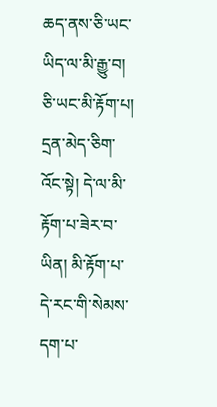ཆད་ནས་ཅི་ཡང་ཡིད་ལ་མི་རྒྱུ་བ། ཅི་ཡང་མི་རྟོག་པ། དྲན་མེད་ཅིག་འོང་སྟེ། དེ་ལ་མི་རྟོག་པ་ཟེར་བ་ཡིན། མི་རྟོག་པ་དེ་རང་གི་སེམས་དག་པ་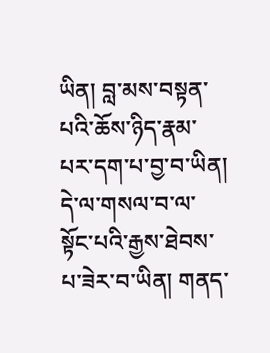ཡིན། བླ་མས་བསྟན་པའི་ཆོས་ཉིད་རྣམ་པར་དག་པ་བྱ་བ་ཡིན། དེ་ལ་གསལ་བ་ལ་སྟོང་པའི་རྒྱས་ཐེབས་པ་ཟེར་བ་ཡིན། གནད་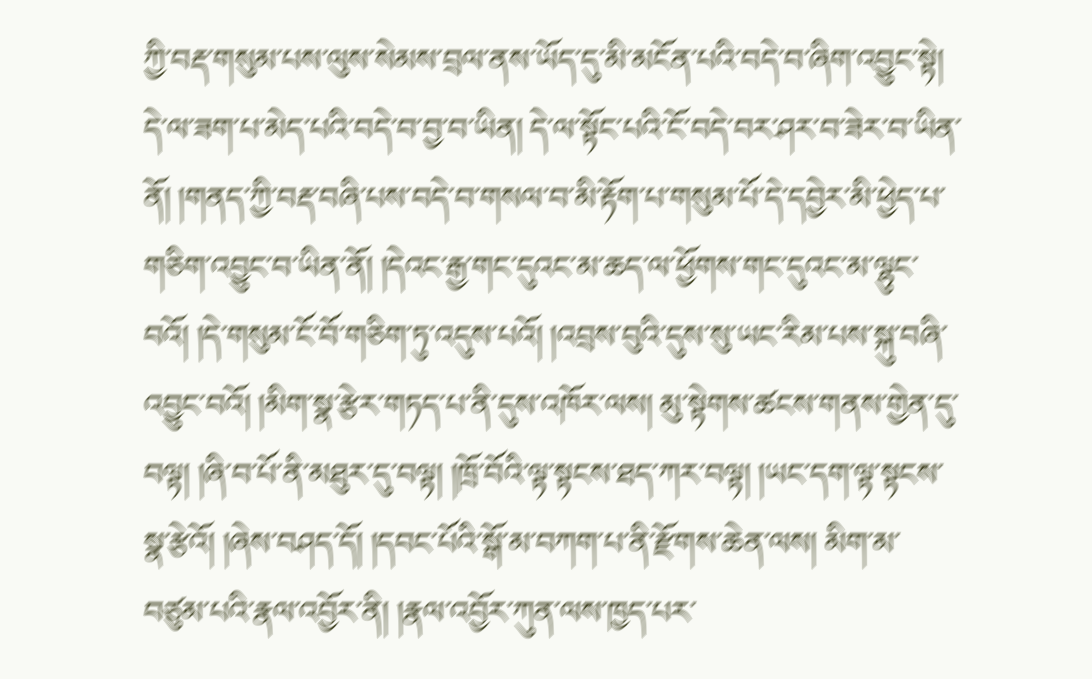ཀྱི་བརྡ་གསུམ་པས་ལུས་སེམས་བྲལ་ནས་ཡོད་དུ་མི་མངོན་པའི་བདེ་བ་ཞིག་འབྱུང་སྟེ། དེ་ལ་ཟག་པ་མེད་པའི་བདེ་བ་བྱ་བ་ཡིན། དེ་ལ་སྟོང་པའི་ངོ་བདེ་བར་ཤར་བ་ཟེར་བ་ཡིན་ནོ། །གནད་ཀྱི་བརྡ་བཞི་པས་བདེ་བ་གསལ་བ་མི་རྟོག་པ་གསུམ་པོ་དེ་དབྱེར་མི་ཕྱེད་པ་གཅིག་འབྱུང་བ་ཡིན་ནོ། །དེའང་རྒྱ་གང་དུའང་མ་ཆད་ལ་ཕྱོགས་གང་དུའང་མ་ལྷུང་བའོ། །དེ་གསུམ་ངོ་བོ་གཅིག་ཏུ་འདུས་པའོ། །འབྲས་བུའི་དུས་སུ་ཡང་རིམ་པས་སྐུ་བཞི་འབྱུང་བའོ། །མིག་སྣ་རྩེར་གཏད་པ་ནི་དུས་འཁོར་ལས། མུ་སྟེགས་ཚངས་གནས་གྱེན་དུ་བལྟ། །ཞི་བ་པོ་ནི་མཐུར་དུ་བལྟ། །ཁྲོ་བོའི་ལྟ་སྟངས་ཐད་ཀར་བལྟ། །ཡང་དག་ལྟ་སྟངས་སྣ་རྩེའོ། །ཞེས་བཤད་དོ། །དབང་པོའི་སྒོ་མ་བཀག་པ་ནི་རྫོགས་ཆེན་ལས། མིག་མ་བཙུམ་པའི་རྣལ་འབྱོར་ནི། །རྣལ་འབྱོར་ཀུན་ལས་ཁྱད་པར་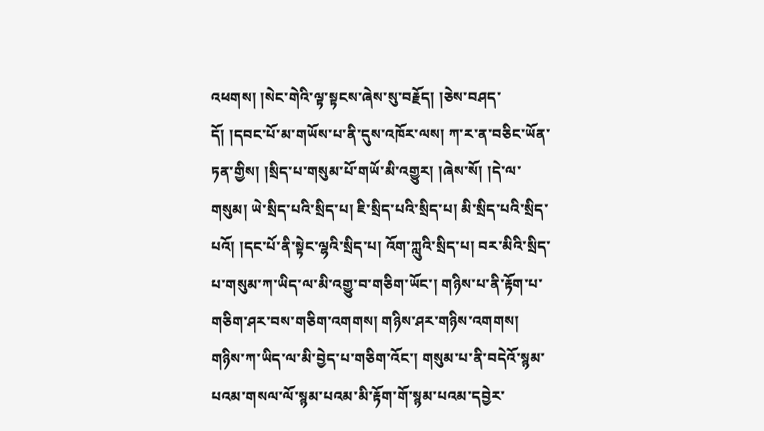འཕགས། །སེང་གེའི་ལྟ་སྟངས་ཞེས་སུ་བརྗོད། །ཅེས་བཤད་དོ། །དབང་པོ་མ་གཡོས་པ་ནི་དུས་འཁོར་ལས། ཀ་ར་ན་བཅིང་ཡོན་ཏན་གྱིས། །སྲིད་པ་གསུམ་པོ་གཡོ་མི་འགྱུར། །ཞེས་སོ། །དེ་ལ་གསུམ། ཡེ་སྲིད་པའི་སྲིད་པ། ཇི་སྲིད་པའི་སྲིད་པ། མི་སྲིད་པའི་སྲིད་པའོ། །དང་པོ་ནི་སྟེང་ལྷའི་སྲིད་པ། འོག་ཀླུའི་སྲིད་པ། བར་མིའི་སྲིད་པ་གསུམ་ཀ་ཡིད་ལ་མི་འགྱུ་བ་གཅིག་ཡོང་། གཉིས་པ་ནི་རྟོག་པ་གཅིག་ཤར་བས་གཅིག་འགགས། གཉིས་ཤར་གཉིས་འགགས། གཉིས་ཀ་ཡིད་ལ་མི་བྱེད་པ་གཅིག་འོང་། གསུམ་པ་ནི་བདེའོ་སྙམ་པའམ་གསལ་ལོ་སྙམ་པའམ་མི་རྟོག་གོ་སྙམ་པའམ་དབྱེར་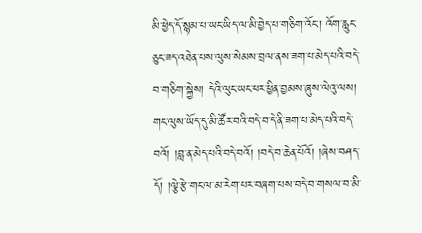མི་ཕྱེད་དོ་སྙམ་པ་ཡང་ཡིད་ལ་མི་བྱེད་པ་གཅིག་འོང་། འོག་རླུང་ཅུང་ཟད་འཐེན་པས་ལུས་སེམས་བྲལ་ནས་ཟག་པ་མེད་པའི་བདེ་བ་གཅིག་སྐྱེས། དེའི་ལུང་ཡང་ཕར་ཕྱིན་བྱམས་ཞུས་ལེའུ་ལས། གང་ལུས་ཡོད་དུ་མི་ཚོར་བའི་བདེ་བ་དེ་ནི་ཟག་པ་མེད་པའི་བདེ་བའོ། །བླ་ན་མེད་པའི་བདེ་བའོ། །བདེ་བ་ཆེན་པོའོ། །ཞེས་བཤད་དོ། །ལྕེ་རྩེ་གང་ལ་མ་རེག་པར་བཞག་པས་བདེ་བ་གསལ་བ་མི་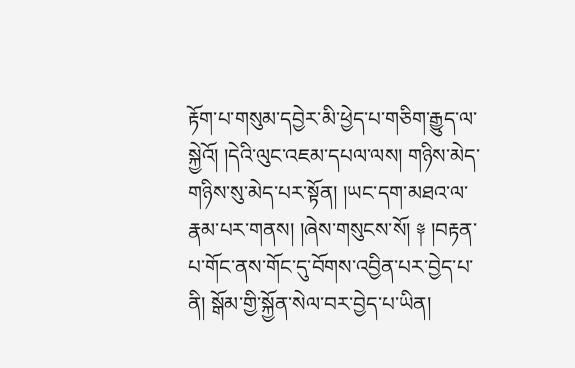རྟོག་པ་གསུམ་དབྱེར་མི་ཕྱེད་པ་གཅིག་རྒྱུད་ལ་སྐྱེའོ། །དེའི་ལུང་འཇམ་དཔལ་ལས། གཉིས་མེད་གཉིས་སུ་མེད་པར་སྟོན། །ཡང་དག་མཐའ་ལ་རྣམ་པར་གནས། །ཞེས་གསུངས་སོ། ༈ །བརྟན་པ་གོང་ནས་གོང་དུ་བོགས་འབྱིན་པར་བྱེད་པ་ནི། སྒོམ་གྱི་སྐྱོན་སེལ་བར་བྱེད་པ་ཡིན།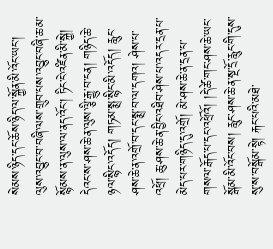སེམས་ཉིད་དང་ཆོས་ཉིད་ལ་སྐྱོན་མི་འོང་ཡང་། ལུས་འབྱུང་བ་བཞི་ལས་གྲུབ་པས་འབྱུང་བཞི་ཆ་མ་སྙོམས་ན་ལུས་ལ་ནད་འོང་། ཏིང་ངེ་འཛིན་མི་སྐྱེ། དེའང་ས་ཤས་ཆེ་ན་ལུས་ལྕི་རྒྱུ་བ་ངན། གཉིད་ཆེ་ཉལ་སྙིང་འདོད། གཏམ་སྨྲ་སྙིང་མི་འདོད། རླུང་ཤས་ཆེ་ན་འགྲོ་བ་དང་སྨྲ་བ་ལ་དགའ། ཤེས་པ་འཕྲོ། ཆུ་ཤས་ཆེ་ན་བྱིང་འཐིབ་ཤེས་པ་འདར་དྲན་པ་མེད་པར་གཉིད་དུ་འགྲོ། མེ་ཤས་ཆེ་ན་དྲན་པ་གསལ་རྒོད་པ་དང་འཕྲོའོ། །དེ་ཚེ་གང་ཤས་ཆེ་ཡང་སྒོམ་མི་འོང་བས། རླུང་ཤས་ཆེ་ན་སྔ་དྲོ་རླུང་གི་དུས་སུ་ས་བསྒོམ་སྟེ། རྐང་པའི་མཐེ་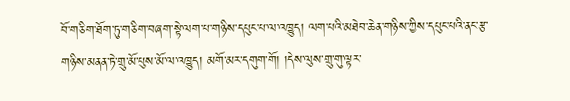བོ་གཅིག་ཐོག་ཏུ་གཅིག་བཞག་སྟེ་ལག་པ་གཉིས་དཔུང་པ་ལ་འཁྱུད། ལག་པའི་མཐེབ་ཆེན་གཉིས་ཀྱིས་དཔུང་པའི་ནང་རྩ་གཉིས་མནན་ཏེ་གྲུ་མོ་པུས་མོ་ལ་འཁྱུད། མགོ་མར་དགུག་གོ། །དེས་ལུས་གྲུ་གུ་ལྟར་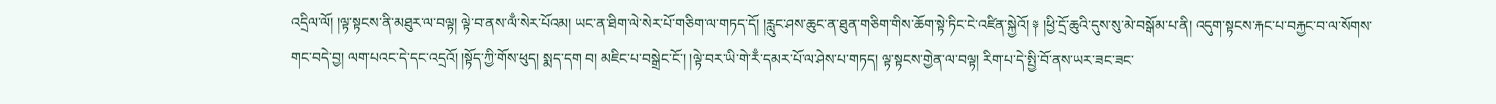འདྲིལ་ལོ། །ལྟ་སྟངས་ནི་མཐུར་ལ་བལྟ། ལྟེ་བ་ནས་ལྃ་སེར་པོའམ། ཡང་ན་ཐིག་ལེ་སེར་པོ་གཅིག་ལ་གཏད་དོ། །རླུང་ཤས་ཆུང་ན་ཐུན་གཅིག་གིས་ཆོག་སྟེ་ཏིང་ངེ་འཛིན་སྐྱེའོ། ༈ །ཕྱི་དྲོ་ཆུའི་དུས་སུ་མེ་བསྒོམ་པ་ནི། འདུག་སྟངས་རྐང་པ་བརྐྱང་བ་ལ་སོགས་གང་བདེ་བྱ། ལག་པའང་དེ་དང་འདྲའོ། །སྟོད་ཀྱི་གོས་ཕུད། སྨད་དག བ། མཇིང་པ་བསྒྲེང་ངོ་། །ལྟེ་བར་ཡི་གེ་རྃ་དམར་པོ་ལ་ཤེས་པ་གཏད། ལྟ་སྟངས་གྱེན་ལ་བལྟ། རིག་པ་དེ་སྤྱི་བོ་ནས་ཡར་ཟང་ཟང་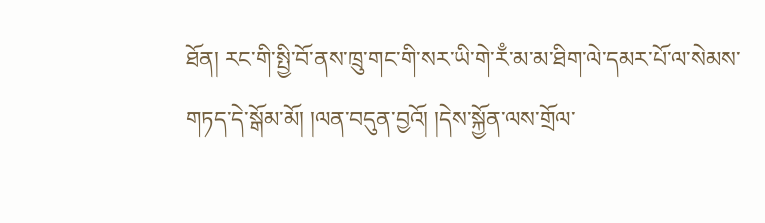ཐོན། རང་གི་སྤྱི་བོ་ནས་ཁྲུ་གང་གི་སར་ཡི་གེ་རྃ་མ་མ་ཐིག་ལེ་དམར་པོ་ལ་སེམས་གཏད་དེ་སྒོམ་མོ། །ལན་བདུན་བྱའོ། །དེས་སྐྱོན་ལས་གྲོལ་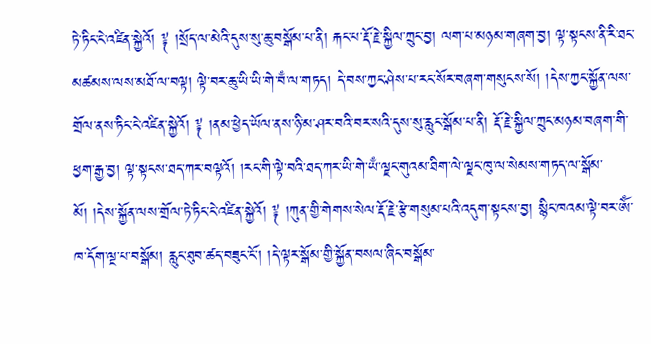ཏེ་ཏིང་ངེ་འཛིན་སྐྱེའོ། ༈ །སྲོད་ལ་མེའི་དུས་སུ་ཆུ་བསྒོམ་པ་ནི། རྐང་པ་རྡོ་རྗེ་སྐྱིལ་ཀྲུང་བྱ། ལག་པ་མཉམ་གཞག་བྱ། ལྟ་སྟངས་ནི་རི་ཐང་མཚམས་ལས་མཐོ་ལ་བལྟ། ལྟེ་བར་ཆུ་ཡི་ཡི་གེ་བྃ་ལ་གཏད། དེ་བས་ཀྱང་ཤེས་པ་རང་སོར་བཞག་གསུངས་སོ། །དེས་ཀྱང་སྐྱོན་ལས་གྲོལ་ནས་ཏིང་ངེ་འཛིན་སྐྱེའོ། ༈ །ནམ་ཕྱེད་ཡོལ་ནས་ཉི་མ་ཤར་བའི་བར་སའི་དུས་སུ་རླུང་སྒོམ་པ་ནི། རྡོ་རྗེ་སྐྱིལ་ཀྲུང་མཉམ་བཞག་གི་ཕྱག་རྒྱ་བྱ། ལྟ་སྟངས་ཐད་ཀར་བལྟའོ། །རང་གི་ལྟེ་བའི་ཐད་ཀར་ཡི་གེ་ཡྃ་ལྗང་གུའམ་ཐིག་ལེ་ལྗང་ཁུ་ལ་སེམས་གཏད་ལ་སྒོམ་མོ། །དེས་སྐྱོན་ལས་གྲོལ་ཏེ་ཏིང་ངེ་འཛིན་སྐྱེའོ། ༈ །ཀུན་གྱི་གེགས་སེལ་རྡོ་རྗེ་རྩེ་གསུམ་པའི་འདུག་སྟངས་བྱ། སྙིང་ཁའམ་ལྟེ་བར་ༀ་ཁ་དོག་ལྔ་པ་བསྒོམ། རླུང་ཐུབ་ཚད་བཟུང་ངོ་། །དེ་ལྟར་སྒོམ་གྱི་སྐྱོན་བསལ་ཞིང་བསྒོམ་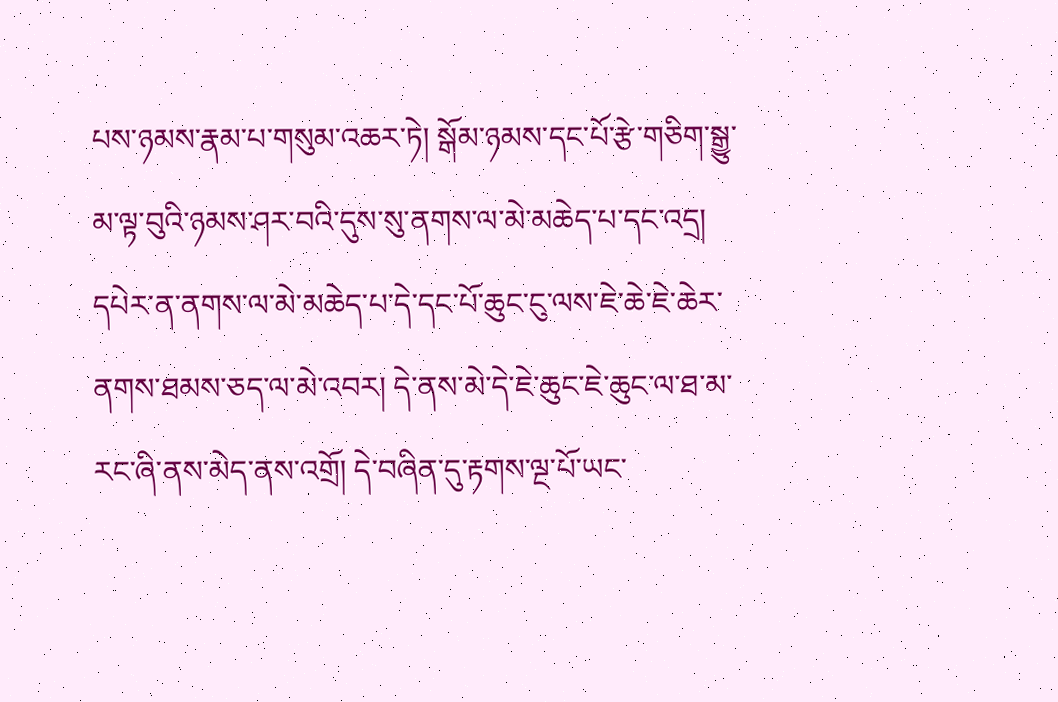པས་ཉམས་རྣམ་པ་གསུམ་འཆར་ཏེ། སྒོམ་ཉམས་དང་པོ་རྩེ་གཅིག་སྒྱུ་མ་ལྟ་བུའི་ཉམས་ཤར་བའི་དུས་སུ་ནགས་ལ་མེ་མཆེད་པ་དང་འདྲ། དཔེར་ན་ནགས་ལ་མེ་མཆེད་པ་དེ་དང་པོ་ཆུང་ངུ་ལས་ཇེ་ཆེ་ཇེ་ཆེར་ནགས་ཐམས་ཅད་ལ་མེ་འབར། དེ་ནས་མེ་དེ་ཇེ་ཆུང་ཇེ་ཆུང་ལ་ཐ་མ་རང་ཞི་ནས་མེད་ནས་འགྲོ། དེ་བཞིན་དུ་རྟགས་ལྔ་པོ་ཡང་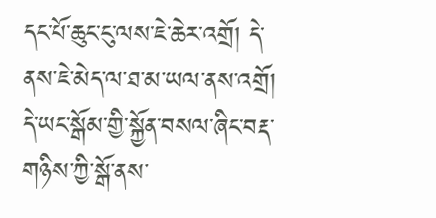དང་པོ་ཆུང་ངུ་ལས་ཇེ་ཆེར་འགྲོ། དེ་ནས་ཇེ་མེད་ལ་ཐ་མ་ཡལ་ནས་འགྲོ། དེ་ཡང་སྒོམ་གྱི་སྐྱོན་བསལ་ཞིང་བརྡ་གཉིས་ཀྱི་སྒོ་ནས་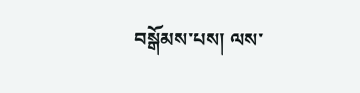བསྒོམས་པས། ལས་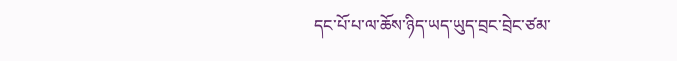དང་པོ་པ་ལ་ཆོས་ཉིད་ཡད་ཡུད་བྲང་བྲེང་ཙམ་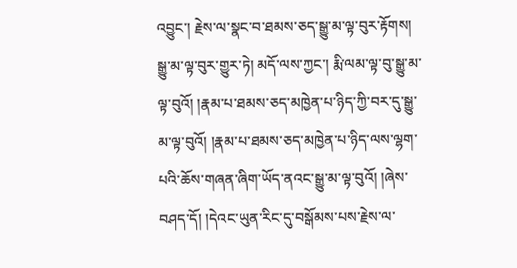འབྱུང་། རྗེས་ལ་སྣང་བ་ཐམས་ཅད་སྒྱུ་མ་ལྟ་བུར་རྟོགས། སྒྱུ་མ་ལྟ་བུར་གྱུར་ཏེ། མདོ་ལས་ཀྱང་། རྨི་ལམ་ལྟ་བུ་སྒྱུ་མ་ལྟ་བུའོ། །རྣམ་པ་ཐམས་ཅད་མཁྱེན་པ་ཉིད་ཀྱི་བར་དུ་སྒྱུ་མ་ལྟ་བུའོ། །རྣམ་པ་ཐམས་ཅད་མཁྱེན་པ་ཉིད་ལས་ལྷག་པའི་ཆོས་གཞན་ཞིག་ཡོད་ནའང་སྒྱུ་མ་ལྟ་བུའོ། །ཞེས་བཤད་དོ། །དེའང་ཡུན་རིང་དུ་བསྒོམས་པས་རྗེས་ལ་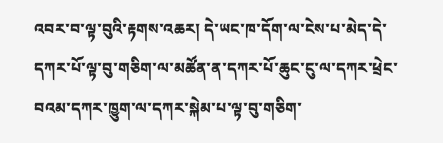འབར་བ་ལྟ་བུའི་རྟགས་འཆར། དེ་ཡང་ཁ་དོག་ལ་ངེས་པ་མེད་དེ་དཀར་པོ་ལྟ་བུ་གཅིག་ལ་མཚོན་ན་དཀར་པོ་ཆུང་ངུ་ལ་དཀར་ཕྲེང་བའམ་དཀར་ཁྱུག་ལ་དཀར་སྐེམ་པ་ལྟ་བུ་གཅིག་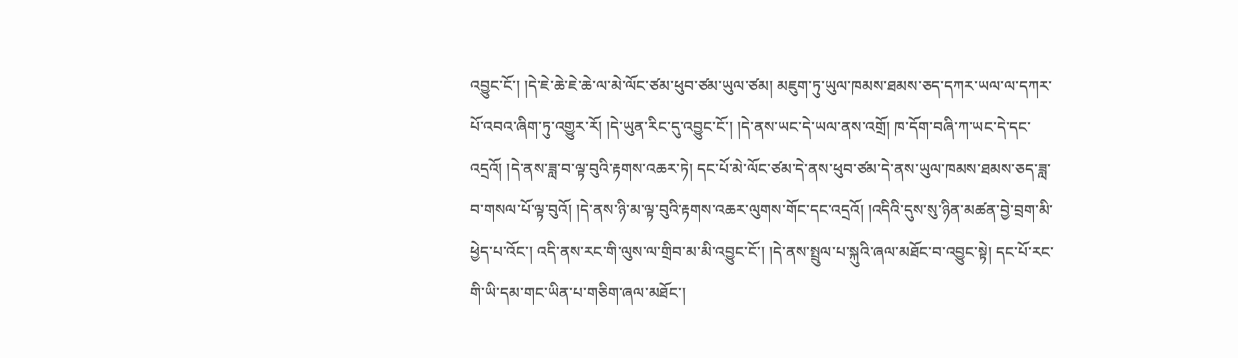འབྱུང་ངོ་། །དེ་ཇེ་ཆེ་ཇེ་ཆེ་ལ་མེ་ལོང་ཙམ་ཕུབ་ཙམ་ཡུལ་ཙམ། མཇུག་ཏུ་ཡུལ་ཁམས་ཐམས་ཅད་དཀར་ཡལ་ལ་དཀར་པོ་འབའ་ཞིག་ཏུ་འགྱུར་རོ། །དེ་ཡུན་རིང་དུ་འབྱུང་ངོ་། །དེ་ནས་ཡང་དེ་ཡལ་ནས་འགྲོ། ཁ་དོག་བཞི་ཀ་ཡང་དེ་དང་འདྲའོ། །དེ་ནས་ཟླ་བ་ལྟ་བུའི་རྟགས་འཆར་ཏེ། དང་པོ་མེ་ལོང་ཙམ་དེ་ནས་ཕུབ་ཙམ་དེ་ནས་ཡུལ་ཁམས་ཐམས་ཅད་ཟླ་བ་གསལ་པོ་ལྟ་བུའོ། །དེ་ནས་ཉི་མ་ལྟ་བུའི་རྟགས་འཆར་ལུགས་གོང་དང་འདྲའོ། །འདིའི་དུས་སུ་ཉིན་མཚན་བྱེ་བྲག་མི་ཕྱེད་པ་འོང་། འདི་ནས་རང་གི་ལུས་ལ་གྲིབ་མ་མི་འབྱུང་ངོ་། །དེ་ནས་སྤྲུལ་པ་སྐུའི་ཞལ་མཐོང་བ་འབྱུང་སྟེ། དང་པོ་རང་གི་ཡི་དམ་གང་ཡིན་པ་གཅིག་ཞལ་མཐོང་།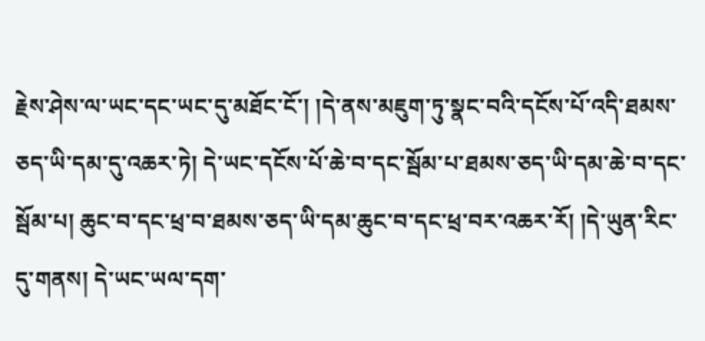རྗེས་ཤེས་ལ་ཡང་དང་ཡང་དུ་མཐོང་ངོ་། །དེ་ནས་མཇུག་ཏུ་སྣང་བའི་དངོས་པོ་འདི་ཐམས་ཅད་ཡི་དམ་དུ་འཆར་ཏེ། དེ་ཡང་དངོས་པོ་ཆེ་བ་དང་སྦོམ་པ་ཐམས་ཅད་ཡི་དམ་ཆེ་བ་དང་སྦོམ་པ། ཆུང་བ་དང་ཕྲ་བ་ཐམས་ཅད་ཡི་དམ་ཆུང་བ་དང་ཕྲ་བར་འཆར་རོ། །དེ་ཡུན་རིང་དུ་གནས། དེ་ཡང་ཡལ་དག་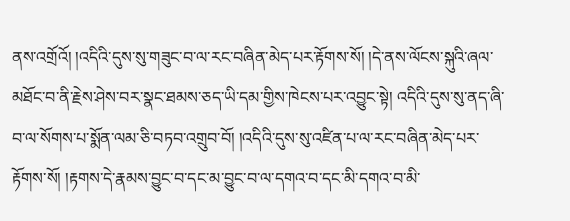ནས་འགྲོའོ། །འདིའི་དུས་སུ་གཟུང་བ་ལ་རང་བཞིན་མེད་པར་རྟོགས་སོ། །དེ་ནས་ལོངས་སྐུའི་ཞལ་མཐོང་བ་ནི་རྗེས་ཤེས་བར་སྣང་ཐམས་ཅད་ཡི་དམ་གྱིས་ཁེངས་པར་འབྱུང་སྟེ། འདིའི་དུས་སུ་ནད་ཞི་བ་ལ་སོགས་པ་སྨོན་ལམ་ཅི་བཏབ་འགྲུབ་བོ། །འདིའི་དུས་སུ་འཛིན་པ་ལ་རང་བཞིན་མེད་པར་རྟོགས་སོ། །རྟགས་དེ་རྣམས་བྱུང་བ་དང་མ་བྱུང་བ་ལ་དགའ་བ་དང་མི་དགའ་བ་མི་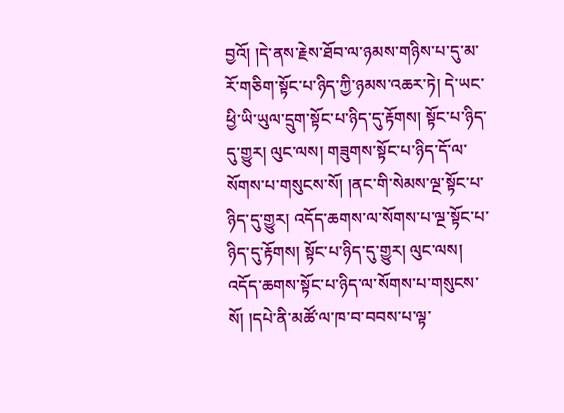བྱའོ། །དེ་ནས་རྗེས་ཐོབ་ལ་ཉམས་གཉིས་པ་དུ་མ་རོ་གཅིག་སྟོང་པ་ཉིད་ཀྱི་ཉམས་འཆར་ཏེ། དེ་ཡང་ཕྱི་ཡི་ཡུལ་དྲུག་སྟོང་པ་ཉིད་དུ་རྟོགས། སྟོང་པ་ཉིད་དུ་གྱུར། ལུང་ལས། གཟུགས་སྟོང་པ་ཉིད་དོ་ལ་སོགས་པ་གསུངས་སོ། །ནང་གི་སེམས་ལྔ་སྟོང་པ་ཉིད་དུ་གྱུར། འདོད་ཆགས་ལ་སོགས་པ་ལྔ་སྟོང་པ་ཉིད་དུ་རྟོགས། སྟོང་པ་ཉིད་དུ་གྱུར། ལུང་ལས། འདོད་ཆགས་སྟོང་པ་ཉིད་ལ་སོགས་པ་གསུངས་སོ། །དཔེ་ནི་མཚོ་ལ་ཁ་བ་བབས་པ་ལྟ་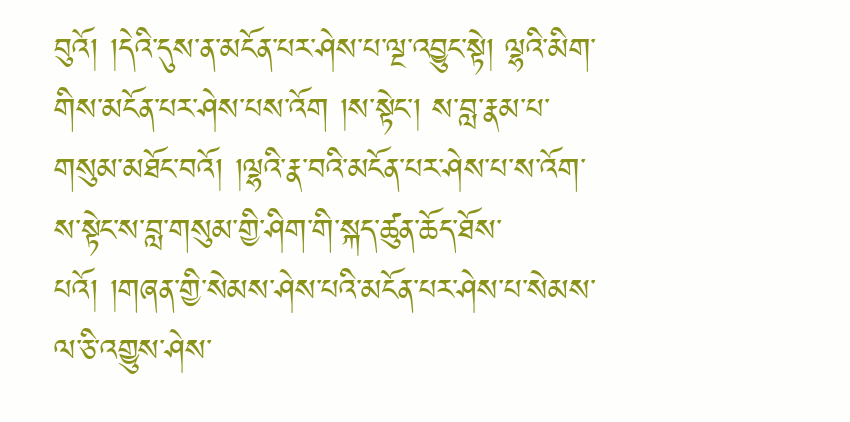བུའོ། །དེའི་དུས་ན་མངོན་པར་ཤེས་པ་ལྔ་འབྱུང་སྟེ། ལྷའི་མིག་གིས་མངོན་པར་ཤེས་པས་འོག །ས་སྟེང་། ས་བླ་རྣམ་པ་གསུམ་མཐོང་བའོ། །ལྷའི་རྣ་བའི་མངོན་པར་ཤེས་པ་ས་འོག་ས་སྟེང་ས་བླ་གསུམ་གྱི་ཤིག་གི་སྐད་ཚུན་ཆོད་ཐོས་པའོ། །གཞན་གྱི་སེམས་ཤེས་པའི་མངོན་པར་ཤེས་པ་སེམས་ལ་ཅི་འགྱུས་ཤེས་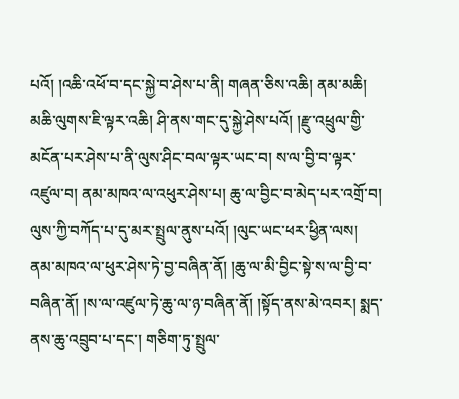པའོ། །འཆི་འཕོ་བ་དང་སྐྱེ་བ་ཤེས་པ་ནི། གཞན་ཅིས་འཆི། ནམ་མཆི། མཆི་ལུགས་ཇི་ལྟར་འཆི། ཤི་ནས་གང་དུ་སྐྱེ་ཤེས་པའོ། །རྫུ་འཕྲུལ་གྱི་མངོན་པར་ཤེས་པ་ནི་ལུས་ཤིང་བལ་ལྟར་ཡང་བ། ས་ལ་བྱི་བ་ལྟར་འཛུལ་བ། ནམ་མཁའ་ལ་འཕུར་ཤེས་པ། ཆུ་ལ་བྱིང་བ་མེད་པར་འགྲོ་བ། ལུས་ཀྱི་བཀོད་པ་དུ་མར་སྤྲུལ་ནུས་པའོ། །ལུང་ཡང་ཕར་ཕྱིན་ལས། ནམ་མཁའ་ལ་ཕུར་ཤེས་ཏེ་བྱ་བཞིན་ནོ། །ཆུ་ལ་མི་བྱིང་སྟེ་ས་ལ་བྱི་བ་བཞིན་ནོ། །ས་ལ་འཛུལ་ཏེ་ཆུ་ལ་ཉ་བཞིན་ནོ། །སྟོད་ནས་མེ་འབར། སྨད་ནས་ཆུ་འབྲུབ་པ་དང་། གཅིག་ཏུ་སྤྲུལ་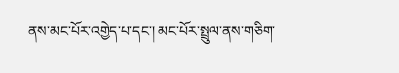ནས་མང་པོར་འགྱེད་པ་དང་། མང་པོར་སྤྲུལ་ནས་གཅིག་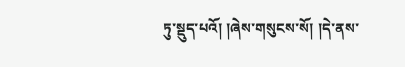ཏུ་སྡུད་པའོ། །ཞེས་གསུངས་སོ། །དེ་ནས་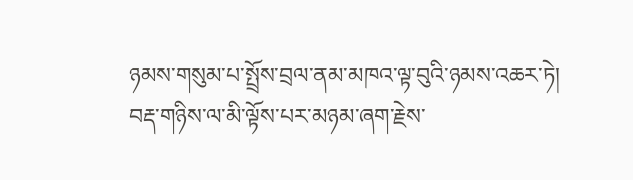ཉམས་གསུམ་པ་སྤྲོས་བྲལ་ནམ་མཁའ་ལྟ་བུའི་ཉམས་འཆར་ཏེ། བརྡ་གཉིས་ལ་མི་ལྟོས་པར་མཉམ་ཞག་རྗེས་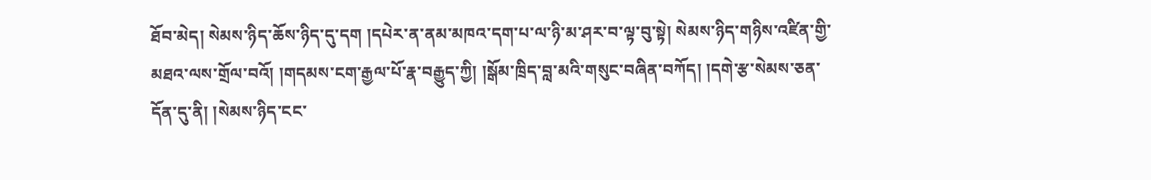ཐོབ་མེད། སེམས་ཉིད་ཆོས་ཉིད་དུ་དག །དཔེར་ན་ནམ་མཁའ་དག་པ་ལ་ཉི་མ་ཤར་བ་ལྟ་བུ་སྟེ། སེམས་ཉིད་གཉིས་འཛིན་གྱི་མཐའ་ལས་གྲོལ་བའོ། །གདམས་ངག་རྒྱལ་པོ་རྣ་བརྒྱུད་ཀྱི། །སྒོམ་ཁྲིད་བླ་མའི་གསུང་བཞིན་བཀོད། །དགེ་རྩ་སེམས་ཅན་དོན་དུ་ནི། །སེམས་ཉིད་ངང་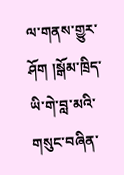ལ་གནས་གྱུར་ཤོག །སྒོམ་ཁྲིད་ཡི་གེ་བླ་མའི་གསུང་བཞིན་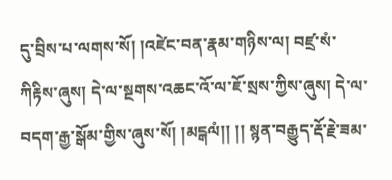དུ་བྲིས་པ་ལགས་སོ། །འཛེང་བན་རྣམ་གཉིས་ལ། བཛྲ་སཾ་ཀིརྟིས་ཞུས། དེ་ལ་སྔགས་འཆང་འོ་ལ་ཇོ་སྲས་ཀྱིས་ཞུས། དེ་ལ་བདག་རྒྱ་སྒོམ་གྱིས་ཞུས་སོ། །མངྒལཾ།། །། སྙན་བརྒྱུད་རྡོ་རྗེ་ཟམ་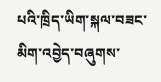པའི་ཁྲིད་ཡིག་སྐལ་བཟང་མིག་འབྱེད་བཞུགས་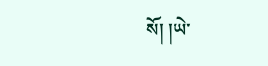སོ། །ཡེ་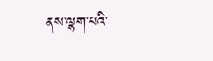ནས་ལྷག་པའི་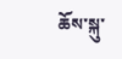ཆོས་སྐུ་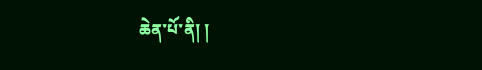ཆེན་པོ་ནི། །